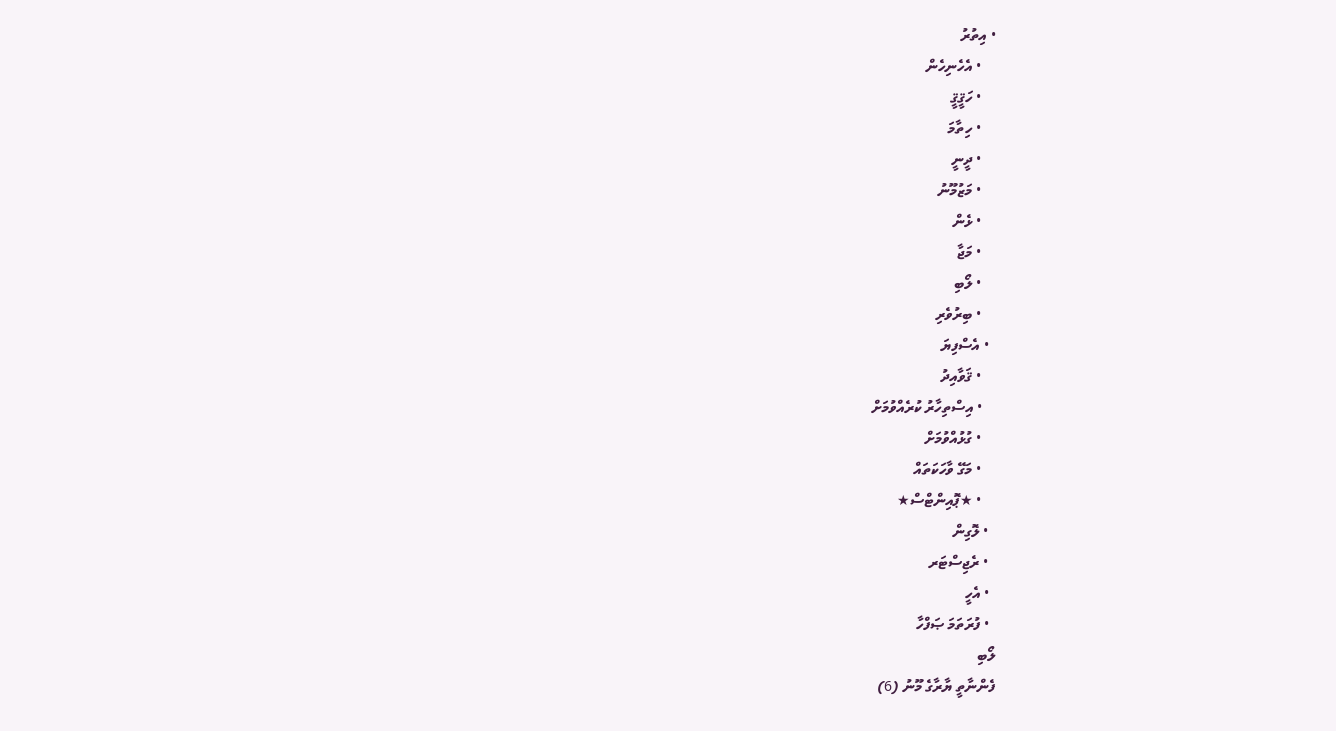• އިތުރު
    • އެހެނިހެން
    • ހަޤީޤީ
    • ހިތާމަ
    • ދީނީ
    • މަޒުމޫނު
    • ޅެން
    • މަޖާ
    • ލޯބި
    • ބިރުވެރި
  • އެސްފިޔަ
    • ޤަވާއިދު
    • އިސްތިހާރު ކުރެއްވުމަށް
    • ގުޅުއްވުމަށް
    • މަގޭ ވާހަކަތައް
    • ★ޕޮއިންޓްސް★
  • ލޮގިން
  • ރެޖިސްޓަރ
  • އެހީ
  • ފުރަތަމަ ޞަފްހާ
ލޯބި
ފެންނާތީ ޔާރާގެ މޫނު (6)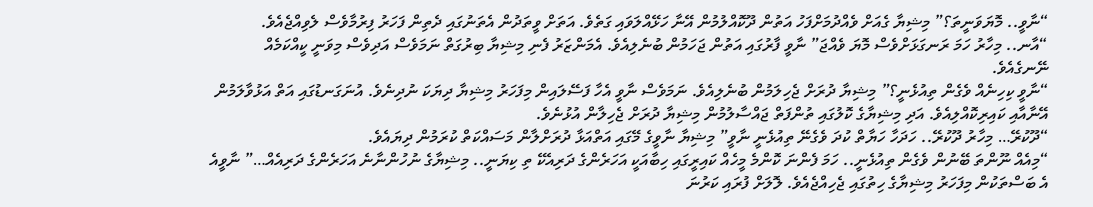“ނާވީ.. މޮޔަވަނީތަ؟” މިޝިޔާ ގެއަށް ވެއްދުމަށްފަހު އަތުން ދޫކޮއްލުމުން އޭނާ ހަޅޭއްލަވައި ގަތެވެ. އަތަށް ވީތަދުން އެތަނުގައި ދެތިން ފަހަރު ފިރުމާވެސް ލެވިއްޖެއެވެ.
“އާނ.. މިހާރު ހަމަ ރަނގަޅަށްވެސް މޮޔަ ވެއްޖަ” ނާވީ ފާރުގައި އަތުން ޖަހަމުން ބުނެލިއެވެ. އެމަންޒަރު ފެނި މިޝިޔާ ބިރުގަތް ނަމަވެސް އަދިވެސް މިވަނީ ކީއްކަމެއް ނޭނގެއެވެ.
“ނާވީ ކިހިނެއް ވެގެން ތިއުޅެނީ؟” މިޝިޔާ ދުރަށް ޖެހިލަމުން ބުނެލިއެވެ. ނަމަވެސް ނާވީ އެހާ ފަސޭލައިން މިފަހަރު މިޝިޔާ ދިޔަކަ ނުދިނެވެ. އުނަގަނޑުގައި އަތް އަޅުވާލަމުން އޭނާއާއި ކައިރިކޮއްލިއެވެ. އަދި މިޝިޔާގެ ކޮލުގައި ތުންފަތް ޖައްސާލުމުން މިޝިޔާ ދުރަށް ޖެހިލާން އުޅުނެވެ.
“ދޫކުރޭ… މިހާރު ދޫކުރޭ.. ހަދަހާ ހަޔާތް ކުދަ ވެގެނޭ ތިއުޅެނީ ނާވީ” މިޝިޔާ ނާވީގެ މޭގައި އަތްއަޅާ ދުރަށްލާން މަސައްކަތް ކުރަމުން ދިޔައެވެ.
“މިއެއް ނޫންތަ ބޭނުން ވެގެން ތިއުޅެނީ.. ހަމަ ފެންނަ ކޮންމެ މީހެއް ކައިރީގައި ހިބާއަކީ އަހަރެންގެ ދަރިއެކޭ ތި ކިޔަނީ.. މިޝިޔާގެ ނުހުންނާނެ އަހަރެންގެ ދަރިއެއް…” ނާވީއެ އެ ބަސްތަކުން މިފަހަރު މިޝިޔާގެ ހިތުގައި ޖެހިއްޖެއެވެ. ލޮލަށް ފުރައި ކަރުނަ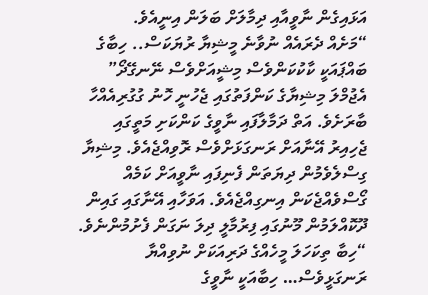އަޅައިގެން ނާވީއާއި ދިމާލަށް ބަލަން އިނީއެވެ.
“މަށެއް ދެރައެއް ނުވާނެ މީޝިޔާ ރުޔަކަސް.. ހިބާގެ ބައްޕައަކީ ކާކުކަންވެސް މިޝީއަށްވެސް ނޭނގޭދޯ” އެޖުމްލަ މިޝިޔާގެ ކަންފަތުގައި ޖެހުނީ ހޮނު ގުގުރިއެއްހާ ބާރަށެވެ. އަތް ދަމާލާފައި ނާވީގެ ކަންކަށި މަތީގައި ޖެހިއިރު އޭނާއަށް ރަނގަޅަށްވެސް ރޮވިއްޖެއެވެ. މިޝިޔާ ގިސްލެވެމުން ދިޔަތަން ފެނިފައި ނާވީއަށް ކަމެއް ގޯސްވެއްޖެކަން އިނގިއްޖެއެވެ. އަވަހާއި އޭނާގައި ގައިން ދޫކޮއްލަމުން މޫނުގައި ފިރުމާލީ ދިލަ ނަގަން ފެށުމުންނެވެ.
“ހިބާ ތިކަހަލަ މީހެއްގެ ދަރިއަކަށް ނުވިއްޔާ ރަނގަޅީވެސް… ހިބާއަކީ ނާވީގެ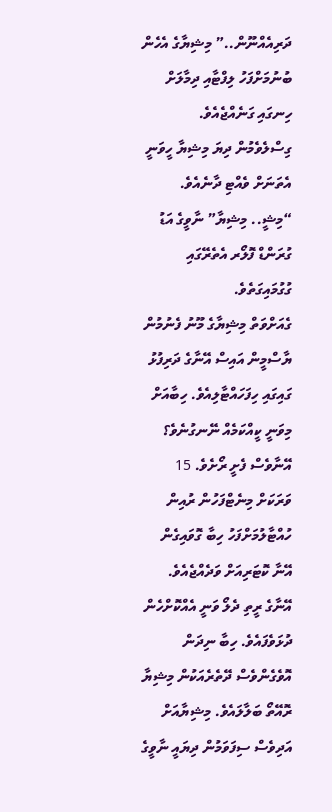ދަރިއެއްނޫން..” މިޝިޔާގެ އެހެން ބުނުމަށްފަހު ލިފްޓާއި ދިމާލަށް ހިނގައި ގަނެއްޖެއެވެ. ގިސްލެވެމުން ދިޔަ މިޝިޔާ ހީވަނީ އެތަނަށް ވެއްޓި ދާނެއެވެ.
“މިޝީ.. މިޝިޔާ” ނާވީގެ އަޑު ގުރަންޑް ފޮލޯރ އެތެރޭގައި ގުގުމައިގަތެވެ.
ގެއަށްވަތް މިޝިޔާގެ މޫނު ފެނުމުން  ޔާސްމީން އައިސް އޭނާގެ ދަރިފުޅު ގައިގައި ހިފަހައްޓާލިއެވެ. ހިބާއަށް މިވަނީ ކީއްކަމެއް ނޭނގުނެވެ؟ އޭނާވެސް ފެށީ ރޯށެވެ. 15 ވަރަކަށް މިނެޓްފަހުން ރުއިން ހުއްޓާލުމަށްފަހު ހިބާ ގޮވައިގެން އޭނާ ކޮޓަރިއަށް ވަދެއްޖެއެވެ. އޭނާގެ ރީތި ދެލޯ ވަނީ އެއްކޮށްހެން ދުޅަވެފައެވެ. ހިބާ ނިދަން އޮވެގެންވެސް ދޭތެރެއަކުން މިޝިޔާ ރޮއޭތޯ ބަލާލައެވެ. މިޝިޔާއަށް އަދިވެސް ސިފަވަމުން ދިޔައީ ނާވީގެ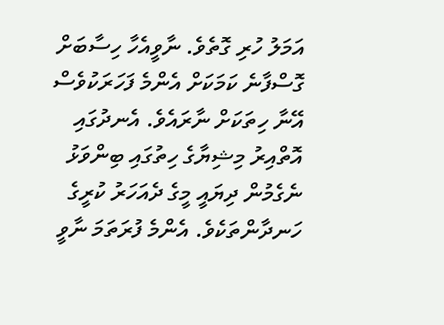އަމަލު ހުރި ގޮތެވެ. ނާވީއެހާ ހިސާބަށް ގޮސްފާނެ ކަމަކަށް އެންމެ ފަހަރަކުވެސް އޭނާ ހިތަކަށް ނާރައެވެ. އެނދުގައި އޮތްއިރު މިޝިޔާގެ ހިތުގައި ބިންވަޅު ނެގެމުން ދިޔައީ މީގެ ދެއަހަރު ކުރީގެ ހަނދާންތަކެވެ. އެންމެ ފުރަތަމަ ނާވީ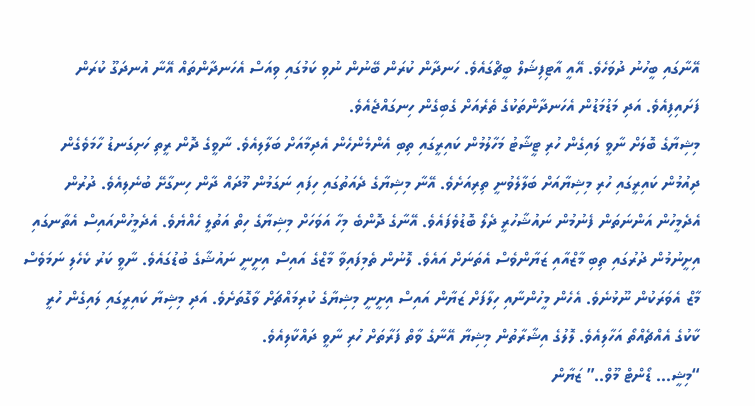އޭނާގައި ބީހުނު ދުވަހެވެ. އޭއީ އާޓިފިޝަލް ބީޗްގައެވެ. ހަނދާން ކުރަން ބޭނުން ނުވި ކަމުގައި ވިއަސް އެހަނދާންތައް އޭނާ އުނދަގޫ ކުރަން ފަށައިފިއެވެ. އަދި މަޑުމަޑުން އެހަނދާންތަކުގެ ތެރެއަށް ގެބިގެން ހިނގައްޖެއެވެ.
މިޝިޔާގެ ބޮލަށް ނާވީ ލައިގެން ހުރި ޓީޝާޓު މަހާލުމުން ކައިރީގައި ތިބި އެންމެންހެން އެދިމާއަށް ބަލާލިއެވެ. ނާވީގެ ދޮން ރީތި ހަށިގަނޑު ހާމަވެގެން ދިއުމުން ކައިރީގައި ހުރި މިޝިޔާއަށް ބަލާލެވުނީ ތިރިއަށެވެ. އޭނާ މިޝިޔާގެ ދެއަތުގައި ހިފައި ނަގަމުން މޫދައް ދާން ހިނގާށޭ ބުނެލިއެވެ. ދުރުން އެދެމީހުން އަންނަތަން ފެނުމުން ނައުޝާހުރީ ދެލޯ ބޮޑުވެފައެވެ. އޭނާގެ ދޮންބެ މިހާ އަވަހަށް މިޝިޔާގެ ހިތް އަތުލީ ހެއްޔެވެ. އެދެމީހުންއައިސް އެތާނގައި އިށީނުމުން ދުރުގައި ތިބި މާޒްއާއި ޒަޔާންވެސް އެތަނަށް އައެވެ. ލޮނުން ތެމިފައިވާ މާޒްގެ އައިސް އިށީނީ ނައުޝާގެ ބުޑުގައެވެ. ނާވީ ކަރު ކެހެލި ނަމަވެސް މާޒް އެވަރަކުން ނޫޅުނެވެ. އެހެން މީހުންނާއި ހިލާފަށް ޒަޔާން އައިސް އިށީނީ މިޝިޔާގެ ކުރިމައްޗަށް ވާގޮތަށެވެ. އަދި މިޝިޔާ ކައިރީގައި ލައިގެން ހުރީ ކާކުގެ އެއްޗެއްތޯ އަހާލިއެވެ. ލޮލުގެ އިޝާރާތުން މިޝިޔާ އޭނާގެ ވާތް ފަރާތަށް ހުރި ނާވީ ދައްކާލިއެވެ.
“މިޝީ… ޑޯންޓް މޫވް..” ޒަޔާން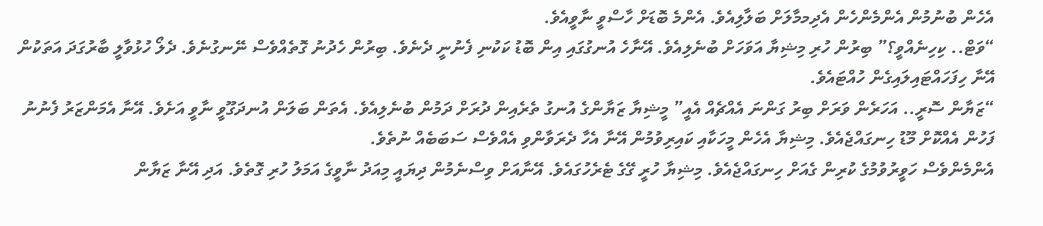އެހެން ބުނުމުން އެންމެންހެން އެދިމމާލަށް ބަލާލިއެވެ. އެންމެ ބޮޑަށް ހާސްވީ ނާވީއެވެ.
“ވަޓް.. ކިހިނެއްވީ؟” ބިރުން ހުރި މިޝިޔާ އަވަހަށް ބުނެލިއެވެ. އޭނާހެ އުނގުގައި އިން ބޮޑު ކަކުނި ފެނުނީ ދެނެވެ. ބިރުން ހެދުނު ގޮތެއްވެސް ނޭނގުނެވެ. ދެލޯ ހުޅުވާލީ ބާރުގަދަ އަތަކުން އޭނާ ހިފަހައްޓައިލައިގެން ހުއްޓައެވެ.
“ޒަޔާން ސޮރީ.. އަހަރެން ވަރަށް ބިރު ގަންނަ އެއްޗެއް އެއީ” މީޝިޔާ ޒަޔާންގެ އުނގު ތެރެއިން ދުރަށް ދަމުން ބުނެލިއެވެ. އެތަން ބަލަން އުނދަގޫވީ ނާވީ އަށެވެ. އޭނާ އެމަންޒަރު ފެނުނު ފަހުން އެއްކޮށް މޫޑު ހިނގައްޖެއެވެ. މިޝިޔާ އެހެން މީހަކާއި ކައިރިވުމުން އޭނާ އެހާ ދެރަވާންވި އެއްވެސް ސަބަބެއް ނުތެވެ.
އެންމެންވެސް ހަވީރުވުމުގެ ކުރިން ގެއަށް ހިނގައްޖެއެވެ. މިޝިޔާ ހުރީ ގޭގެ ޓެރެހުގައެވެ. އޭނާއަށް ވިސްނެމުން ދިޔައީ މިއަދު ނާވީގެ އަމަލު ހުރި ގޮތެވެ. އަދި އޭނާ ޒަޔާން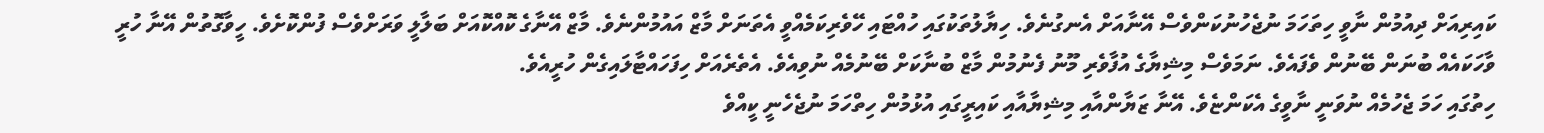ކައިރިއަށް ދިއުމުން ނާވީ ހިތަހަމަ ނުޖެހުނުކަންވެސް އޭނާއަށް އެނގުނެވެ. ހިޔާލުތަކުގައި ހުއްޓައި ހޭވެރިކަމެއްވީ އެތަނަށް މާޒް އައުމުންނެވެ. މާޒް އޭނާގެ ކޮއްކޮއަށް ބަލާލީ ވަރަށްވެސް ފުންކޮށެވެ. ހީވާގޮތުން އޭނާ ހުރީ ވާހަކައެއް ބުނަން ބޭނުން ވެފައެވެ. ނަމަވެސް މިޝިޔާގެ އުފާވެރި މޫނު ފެނުމުން މާޒް ބުނާކަށް ބޭނުމެއް ނުވިއެވެ. އެތެރެއަށް ހިފަހައްޓާލައިގެން ހުރީއެވެ.
ހިތުގައި ހަމަ ޖެހުމެއް ނުވަނީ ނާވީގެ އެކަންޏެވެ. އޭނާ ޒަޔާންއާއި މިޝިޔާއާއި ކައިރީގައި އުޅުމުން ހިތްހަމަ ނުޖެހެނީ ކީއްވެ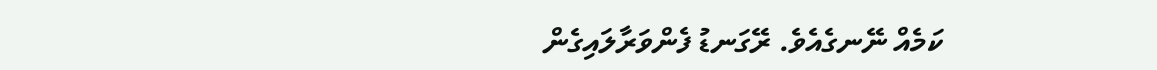ކަމެއް ނޭނގެއެވެ. ރޭގަނޑު ފެންވަރާލައިގެން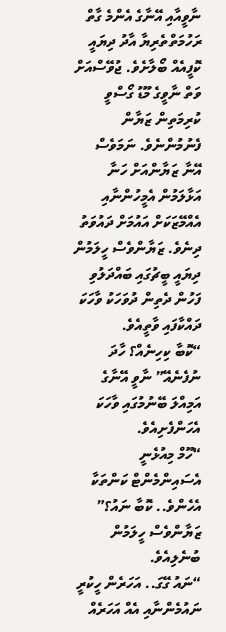ނާވީއާއި އޭނާގެ އެންމެ ގާތް ރަހުމަތްތެރިޔާ އާދު ދިޔައީ ކޮފީއެއް ބޯލާށެވެ. ޖުވޭސްއަށް ވަތް ނާވީގެ މޫޑު ގޯސްވީ ކުރިމަތިން ޒަޔާން ފެނުމުންނެވެ. ނަމަވެސް އޭނާ ޒަޔާންއަށް ހަނާ އަޅާލަމުން އެމީހުންނާއި އެއްމޭޒަކަށް އައުމަށް ދައުވަތު ދިނެވެ. ޒަޔާންވެސް ހީލަމުން ދިޔައީ ބީޗުގައި ބައްދަލުވި ފަހުން ދެތިން ދުވަހަކު ވާހަކަ ދައްކާފައި ވާތީއެވެ.
“ކޮބާ ކިހިނެއް؟ ހާދަ ނުފެނެއޭ” ނާވީ އޭނާގެ އަމިއްލަ ބޭނުމުގައި ވާހަކަ އެހަންފެށިއެވެ.
“ހޫމް މިއުޅެނީ އެސައިންމެންޓް ކަންތަކާ އެހެންވެ.. ކޮބާ ނައު؟” ޒަޔާންވެސް ހީލަމުން ބުނެލިއެވެ.
“ނައު ގޭގަ.. އަހަރެން ހީކުރީ ނައުމެންނާއި އެއް އަހަރެއް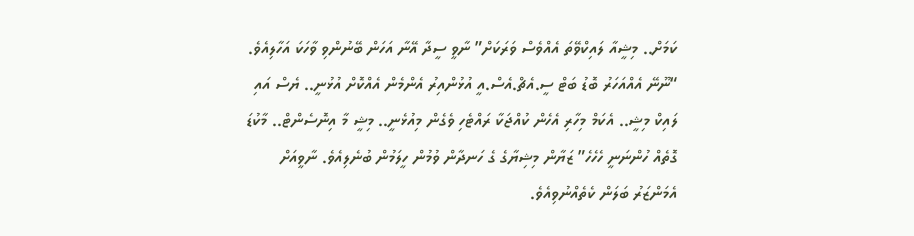ކަމަށް.. މިޝީއާ ލައިކްވޭތަ އެއްވެސް ވަރަކަށް” ނާވީ ސީދާ އޭނާ އަހަން ބޭނުންވި ވާހަކަ އަހާލިއެވެ.
“ނޫނޭ އެއްއަހަރު ބޮޑު ބަޓް ސީ.އެޗް.އެސް.އީ އުޅުންއިރު އެންމެން އެއްކޮށް އުޅުނީ.. ޔެސް އައި ލައިކް މިޝީ.. އެކަމް މިހާރި އެހެން ކުއްޖަކާ ރައްޓެހި ވެގެން މިއުޅެނީ.. މިޝީ މާ އިނޮސެންޓް.. މާކުޑަ ގޮތެއް ހުންނަނީ ހެހެހެ” ޒަޔާން މިޝިޔާގެ ގެ ހަނދާން ވުމުން ހީލަމުން ބުނެލިއެވެ. ނާވީއަށް އެމަންޒަރު ބަލަން ކެތެއްނުވިއެވެ.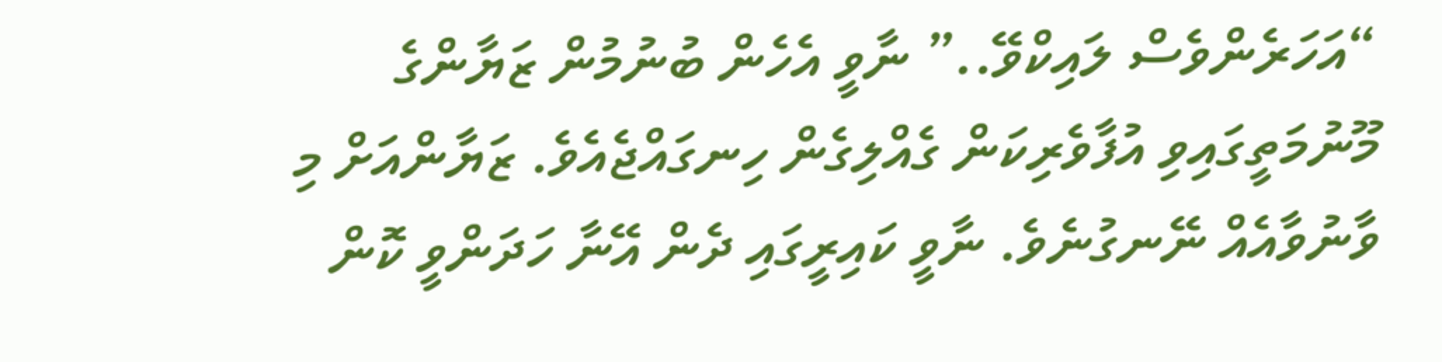“އަހަރެންވެސް ލައިކްވޭ..” ނާވީ އެހެން ބުނުމުން ޒަޔާންގެ މޫނުމަތީގައިވި އުފާވެރިކަން ގެއްލިގެން ހިނގައްޖެއެވެ. ޒަޔާންއަށް މި ވާނުވާއެއް ނޭނގުނެވެ. ނާވީ ކައިރީގައި ދެން އޭނާ ހަދަންވީ ކޮން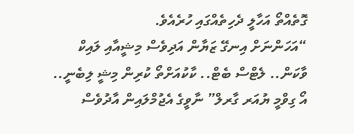ގޮތެއްތޯ އަހާލީ ދެހިތެއްގައި ހުރެއެވެ.
“އަހަންނަށް އިނގޭ ޒަޔާން އަދިވެސް މިޝީއާއި ލައިކް ވާކަން.. ލެޓްސް ބެޓް.. ކާކުއަށްތޯ ކުރިން މިޝީ ލިބެނީ.. އޯ ގިވްމީ ޔުއަރ ގާރލް” ނާވީގެ އެޖުމްލައިން އާދުވެސް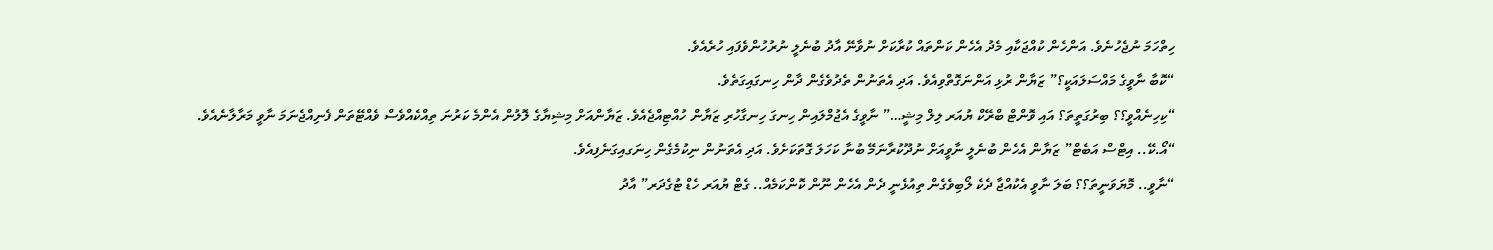ހިތްހަމަ ނުޖެހުނެވެ. އަންހެން ކުއްޖަކާއި މެދު އެހެން ކަންތައް ކުރާކަށް ނުވާނޭ އާދު ބުނެލީ ނުރުހުންވެފައި ހުރެއެވެ.
“ކޮބާ ނާވީގެ މައްސަލައަކީ؟” ޒަޔާން ރުޅި އަންނަގޮތްވިއެވެ. އަދި އެތަނުން ތެދުވެގެން ދާން ހިނގައިގަތެވެ.
“ކިހިނެއްވީ؟؟ ބިރުގަތީތަ؟ އައި ވޮންޓް ބްރޭކް ޔުއަރ ލިލް މިޝީ…” ނާވީގެ އެޖުމްލައިން ހިނގަ ހިނގާހުރި ޒަޔާން ހުއްޓިއްޖެއެވެ. ޒަޔާންއަށް މިޝިޔާގެ ލޮލުން އެންމެ ކަރުނަ ތިއްކެއްވެސް ވެއްޓޭތަން ފެނިއްޖެނަމަ ނާވީ މަރާލާނެއެވެ.
“އޯ.ކޭ.. އިޓްސް އަބެޓް” ޒަޔާން އެހެން ބުނެލީ ނާވީއަށް ނުދޫކުރާނަމޭ ބުނާ ކަހަލަ ގޮތަކަށެވެ. އަދި އެތަނުން ނިކުމެގެން ހިނަގއިގަނެފިއެވެ.
“ނާވީ.. މޮޔަވަނީތަ؟؟ ބަލަ ނާވީ އެކުއްޖާ ދެކެ ލޯބިވެގެން ތިއުޅެނީ ދެން އެހެން ނޫން ކޮންކަމެއް.. ގެޓް ޔުއަރ ހެޑް ޓުގެދަރ” އާދު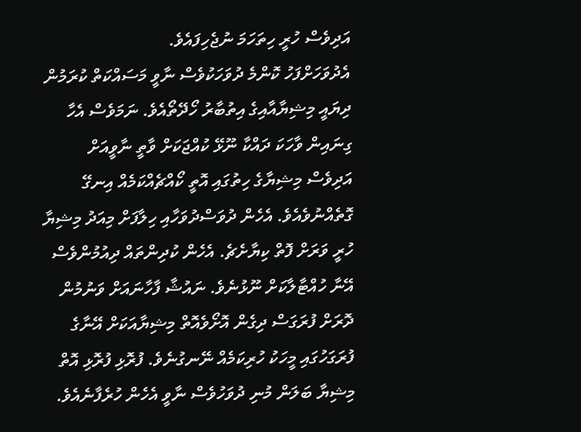އަދިވެސް ހުރީ ހިތަހަމަ ނުޖެހިފައެވެ.
އެދުވަހަށްފަހު ކޮންމެ ދުވަހަކުވެސް ނާވީ މަސައްކަތް ކުރަމުން ދިޔައީ މިޝިޔާއާއިގެ އިތުބާރު ހޯދޭތޯއެވެ. ނަމަވެސް އެހާ ގިނައިން ވާހަކަ ދައްކާ ނޫޅޭ ކުއްޖަކަށް ވާތީ ނާވީއަށް އަދިވެސް މިޝިޔާގެ ހިތުގައި އޮތީ ކޯއްޗެއްކަމެއް އިނގޭ ގޮތެއްނުވެއެވެ. އެހެން ދުވަސްދުވަހާއި ހިލާފަށް މިއަދު މިޝިޔާ ހުރީ ވަރަށް ފޮތް ކިޔާށެޗެ. އެހެން ކުދިންތައް ދިއުމުންވެސް އޭނާ ހުއްޓާލާކަށް ނޫޅުނެވެ. ނައުޝާ ފާހާނައަށް ވަނުމުން ދޮރަށް ފުރަގަސް ދިގެން އޮށޯވެއޮތް މިޝިޔާއަކަށް އޭނާގެ ފުރަގަހުގައި މީހަކު ހުރިކަމެއް ނޭނގުނެވެ. ފުރޮޅި ފުރޮޅި އޮތް މިޝިޔާ ބަލަން މުނި ދުވަހުވެސް ނާވީ އެހެން ހުރެފާނެއެވެ.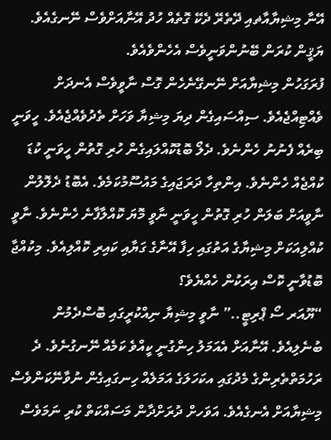އޭނާ މިޝިޔާއާޡއި ދޭތެރޭ ދެކޭ ގޮތެއް ހުދު އޭނާއަށްވެސް ނޭނގެއެވެ. ޔަޤީން ކުރަން ބޭނުންވަނީވެސް އެހެންވެއެވެ.
ފުރަގަހުން މިޝިޔާއަށް ނޭނގޭނެހެން ގޮސް ނާވީވެސް އެނދަށް ވެއްޓިއްޖެއެވެ. ސިއްސައިގެން ދިޔަ މިޝިޔާ ވަހަށް ތެދުވެއްޖެއެވެ. ހީވަނީ ބިރެއް ފެނުނު ހެންނެވެ. ދެލޯ ބޮޑުކޮއްލައިގެން ހުރި ގޮތުން ހީވަނީ ކުޑަ ކުއްޖެއް ހެންނެވެ. އިންތިހާ ދަރަޖައިގެ މައުސޫމުކަމެވެ. އެބޮޑު ދެލޮލުން ނާވީއަށް ބަލަން ހުރި ގޮތުން ހީވަނީ ނާވީ މޮޔަ ކޮއްލާފާނެ ހެންނެވެ. ނާވީ ކުއްލިއަކަށް މިޝިޔާގެ އަތުގައި ހިފާ އޭނާގެ ގަޔާއި ކައިރި ކޮއްލިއެވެ. މިކުއްޖާ ބޮޑުވާނީ ކޮސް އިރަކުން ހެއްޔެވެ؟
“ޔޫއަރ ސޯ ޕްރިޓީ..” ނާވީ މިޝިޔާ ނިއްކުރީގައި ބޮސްދެމުން ބުނެލިއެވެ. އޭނާއަށް އެއަމަލު ހިންގުނީ ކީއްވެ ކަމެއް ނޭނގުނެވެ. ދެ ރަހުމަތްތެރިންގެ މެދުގައި އކަހަލަގެ އަމަލެއް ހިނގައިގެން ނުވާނޭކަންވެސް މިޝިޔާއަށް އެނގެއެވެ. އަވަހށް ދުރަށްދާން މަސައްކަތް ކުރި ނަމަވެސް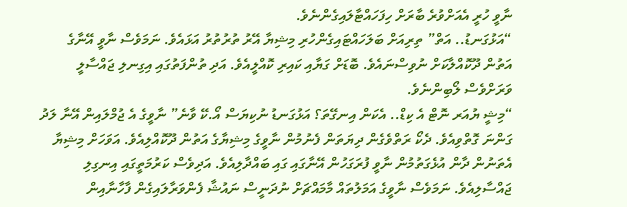ނާވީ ހުރީ އެއަށްވުރެ ބާރަށް ހިފަހައްޓާލައިގެންނެވެ.
“އަޅުގަނޑު.. އަތް” ތިރިއަށް ބަލަހައްޓައިގެންހުރި މިޝިޔާ އޭރު ތުރުތުރު އަޅައެވެ. ނަމަވެސް ނާވީ އޭނާގެ އަތުން ދޫކޮއްލާކަށް ނުވިސްނައެވެ. ބޮޑަށް ގަޔާއި ކައިރި ކޮއްލީއެވެ. އަދި ތުންފަތުގައި އިގިނލި ޖައްސާލީ ވަރަށްވެސް ލޯބިންނެވެ.
“މިޝީ ޔުއަރ ނޮޓް އެ ކިޑް.. އެކަން އިނގޭތަ؟ އަޅުގަނޑު ނުކިޔަސް އޯ.ކޭ ވާނެ” ނާވީގެ އެ ޖުމްލައިން އޭނާ ލަދު ގަންނަ ގޮތްވިއެވެ. ދެކޯ ރަތްވެގެން ދިޔަތަން ފެނުމުން ނާވީގެ މިޝިޔާގެ އަތުން ދޫކޮއްލިއެވެ. އަވަހަށް މިޝިޔާ އެތަނުން ދާން އުޅެގަތުމުން ނާވީ ފުރަގަހުން އޭނާގައި ގައި ބައްދާލިއެވެ. އަދިވެސް ކަރުމަތީގައި އިނގިލި ޖައްސާލިއެވެ. ނަމަވެސް ނާވީގެ އަމަލުތައް މާމައްޗަށް ނުދަނީސް ނައުޝާ ފެންވަރާލައިގެން ފާހާނާއިން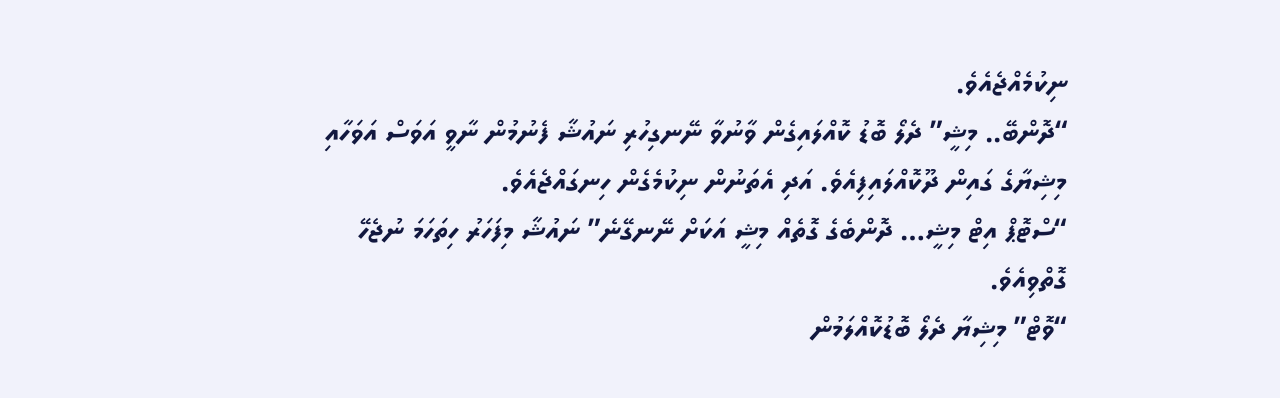ނިކުމެއްޖެއެވެ.
“ދޮންބޭ.. މިޝީ” ދެލޯ ބޮޑު ކޮއްލައިގެން ވާނުވާ ނޭނގިހުރި ނައުޝާ ފެނުމުން ނާވީ އަވަސް އަވަހާއި މިޝިޔާގެ ގައިން ދޫކޮއްލައިފިއެވެ. އަދި އެތަނުން ނިކުމެގެން ހިނގައްޖެއެވެ.
“ސްޓޮޕް އިޓް މިޝީ… ދޮންބެގެ ގޮތެއް މިޝީ އަކަށް ނޭނގޭނެ” ނައުޝާ މިފަހަރު ހިތަހަމަ ނުޖެހޭ ގޮތްވިއެވެ.
“ވޮޓް” މިޝިޔާ ދެލޯ ބޮޑުކޮއްލަމުން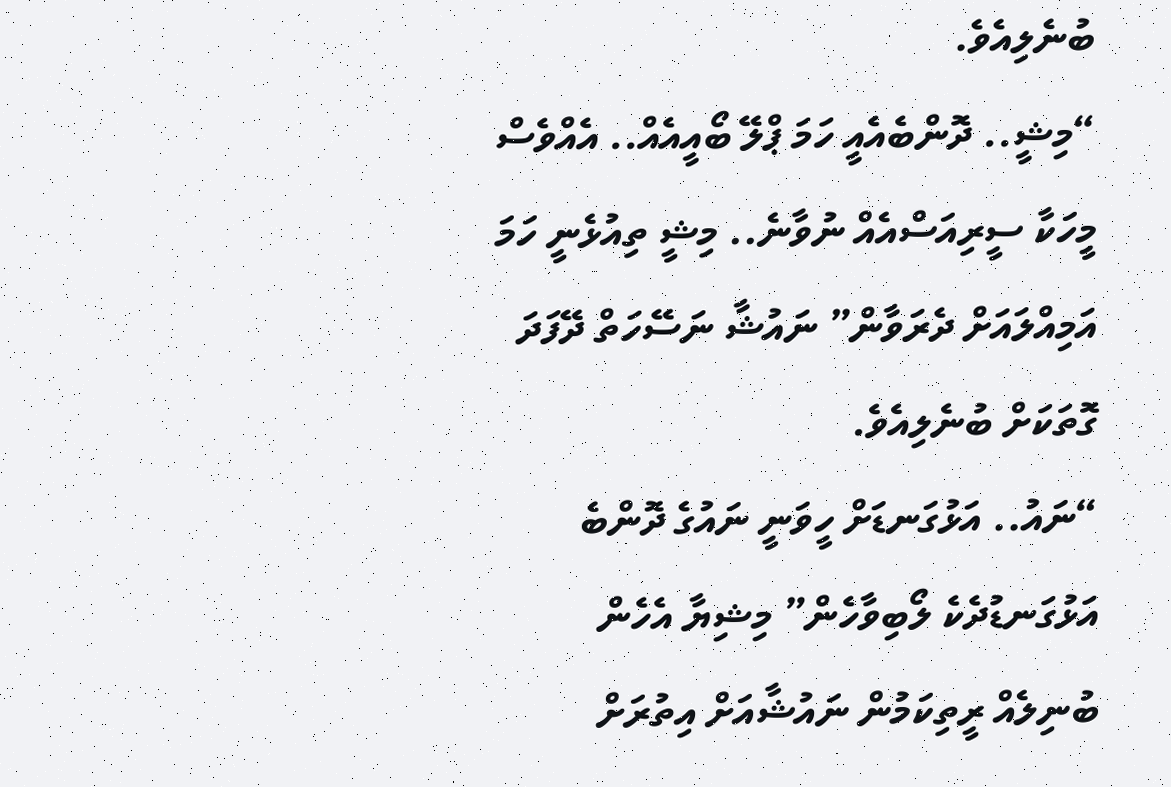ބުނެލިއެވެ.
“މިޝީ.. ދޮންބެއެއީ ހަމަ ޕްލޭ ބޯއީއެއް.. އެއްވެސް މީހަކާ ސީރިއަސްއެއް ނުވާނެ.. މިޝީ ތިއުޅެނީ ހަމަ އަމިއްލައަށް ދެރަވާން” ނައުޝާ ނަސޭހަތް ދޭފަދަ ގޮތަކަށް ބުނެލިއެވެ.
“ނައު.. އަޅުގަނޑަށް ހީވަނީ ނައުގެ ދޮންބެ އަޅުގަނޑުދެކެ ލޯބިވާހެން” މިޝިޔާ އެހެން ބުނިލެއް ރީތިކަމުން ނައުޝާއަށް އިތުރަށް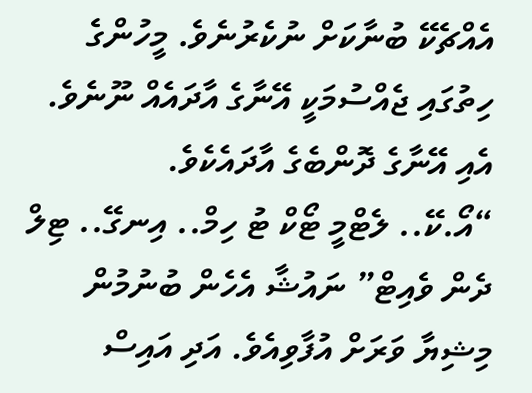އެއްޗެކޭ ބުނާކަށް ނުކެރުނެވެ. މީހުންގެ ހިތުގައި ޖެއްސުމަކީ އޭނާގެ އާދައެއް ނޫނެވެ. އެއި އޭނާގެ ދޮންބެގެ އާދައެކެވެ.
“އޯ.ކޭ.. ލެޓްމީ ޓޯކް ޓު ހިމް.. އިނގޭ.. ޓިލް ދެން ވެއިޓް” ނައުޝާ އެހެން ބުނުމުން މިޝިޔާ ވަރަށް އުފާވިއެވެ. އަދި އައިސް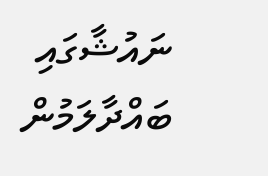ނައުޝާގައި ބައްދާލަމުން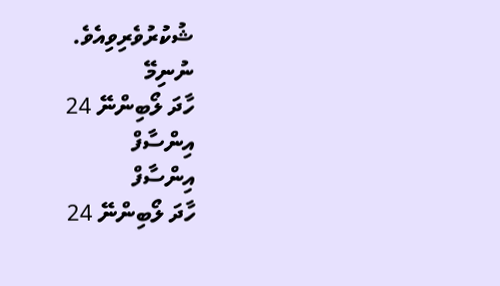ޝުކުރުވެރިވިއެވެ.
ނުނިމޭ
ހާދަ ލޯބިންނޭ 24
އިންސާފް
އިންސާފް
ހާދަ ލޯބިންނޭ 24